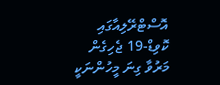އޮސްޓްރޭލިއާގައި ކޮވިޑް-19 ޖެހިގެން މަރުވާ ގިނަ މީހުންނަކީ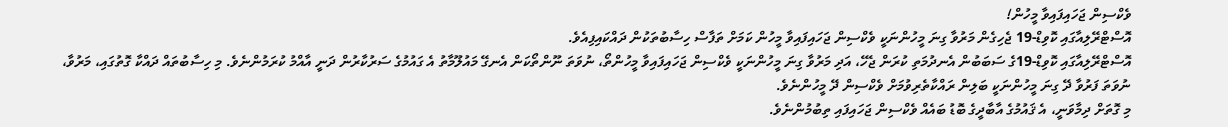ވެކްސިން ޖަހައިފައިވާ މީހުން!
އޮސްޓްރޭލިއާގައި ކޮވިޑް-19 ޖެހިގެން މަރުވާ ގިނަ މީހުންނަކީ ވެކްސިން ޖަހައިފައިވާ މީހުން ކަމަށް ތަފާސް ހިސާބުތަކުން ދައްކައިފިއެވެ.
އޮސްޓްރޭލިއާގައި ކޮވިޑް-19ގެ ސަބަބުން އެނދުމަތި ކުރަން ޖެހޭ، އަދި މަރުވާ ގިނަ މީހުންނަކީ ވެކްސިން ޖަހައިފައިވާ މީހުންތޯ، ނުވަތަ ނޫންތޯކަން އެނގޭ މައުލޫމާތު އެ ގައުމުގެ ސަރުކާރުން ދަނީ އާއްމު ކުރަމުންނެވެ. މި ހިސާބުތައް ދައްކާ ގޮތުގައި، މަރުވާ، ނުވަތަ ފަރުވާ ދޭ ގިނަ މީހުންނަކީ ބަލިން ރައްކާތެރިވުމަށް ވެކްސިން ދޭ މީހުންނެވެ.
މި ގޮތަށް ދިމާވަނީ، އެ ޤައުމުގެ އާބާދީގެ ބޮޑު ބައެއް ވެކްސިން ޖަހައިފައި ތިބުމުންނެވެ.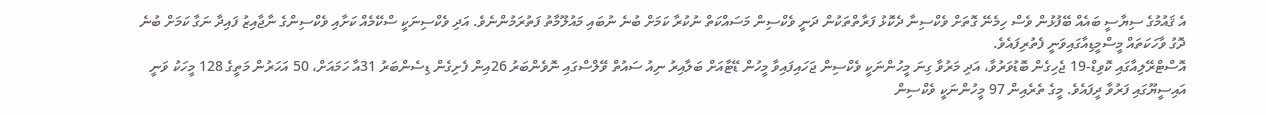އެ ޤައުމުގެ ސިޔާސީ ބައެއް ބޭފުޅުން ވެސް ހިމެނޭ ގޮތަށް ވެކްސިނާ ދެކޮޅު ފަރާތްތަކުން ދަނީ ވެކްސިން މަސައްކަތް ނުކުރާ ކަމަށް ބުނެ ނުބައި މައުލޫމާތު ފަތުރަމުންނެވެ. އަދި ވެކްސިނަކީ ސްކޭމެއް ކަށާއި ވެކްސިންގެ ނާޖާއިޒު ފައިދާ ނަގާ ކަމަށް ބުނެ ދޮގު ވާހަކަތައް މީސްމީޑިއާގައިވަނީ ފެތުރިފައެވެ.
އޮސްޓްރޭލިއާގައި ކޮވިޑް-19 ޖެހިގެން ބޮޑުވަރުވާ، އަދި މަރުވާ ގިނަ މީހުންނަކީ ވެކްސިން ޖަހައިފައިވާ މީހުން ޑޭޓާއަށް ބަލާއިރު ނިއު ސައުތް ވޭލްސްގައި ނޮވެންބަރު 26އިން ފެށިގެން ޑިސެންބަރު 31އާ ހަމައަށް، 50 އަހަރުން މަތީގެ 128 މީހަކު ވަނީ އައިސީޔޫގައި ފަރުވާ ދީފައެވެ. މީގެ ތެރެއިން 97 މީހުންނަކީ ވެކްސިން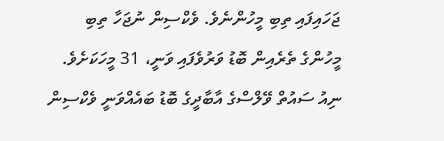ޖަހައިފައި ތިބި މީހުންނެވެ. ވެކްސިން ނުޖަހާ ތިބި މީހުންގެ ތެރެއިން ބޮޑު ވަރުވެފައި ވަނީ، 31 މީހަކަށެވެ.
ނިއު ސައުތް ވޭލްސްގެ އާބާދީގެ ބޮޑު ބައެއްވަނީ ވެކްސިން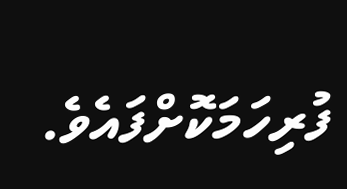ފުރިހަމަކޮށްފައެވެ.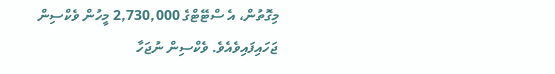މިގޮތުން، އެ ސްޓޭޓްގެ 2,730,000 މީހުން ވެކްސިން ޖަހައިފައިވެއެވެ. ވެކްސިން ނުޖަހާ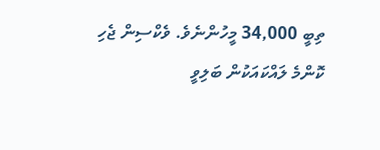ތިބީ 34,000 މީހުންނެވެ. ވެކްސިން ޖެހި ކޮންމެ ލައްކައަކުން ބަލިވީ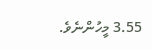3.55 މީހުންނެވެ.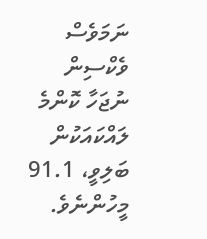ނަމަވެސް ވެކްސިން ނުޖަހާ ކޮންމެ ލައްކައަކުން ބަލިވީ، 91.1 މީހުންނެވެ.